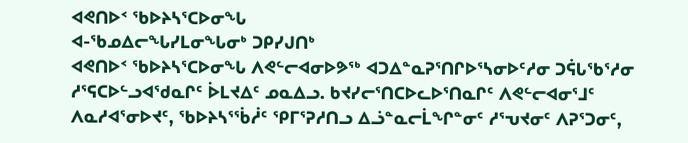ᐊᕙᑎᐅᑉ ᖃᐅᔨᓴᕐᑕᐅᓂᖓ
ᐊ-ᖃᓄᐃᓕᖓᓯᒪᓂᖓᓂᒃ ᑐᑭᓯᒍᑎᒃ
ᐊᕙᑎᐅᑉ ᖃᐅᔨᓴᕐᑕᐅᓂᖓ ᐱᕙᓪᓕᐊᓂᐅᕗᖅ ᐊᑐᐃᓐᓇᕈᕐᑎᒋᐅᕐᓴᓂᐅᑦᓱᓂ ᑐᕌᒐᖃᕐᓱᓂ ᓱᕐᕋᑕᐅᓪᓗᐊᖁᓇᒋᑦ ᐆᒪᔪᐃᑦ ᓄᓇᐃᓗ. ᑲᔪᓯᓕᕐᑎᑕᐅᓚᐅᕐᑎᓇᒋᑦ ᐱᕙᓪᓕᐊᓂᕐᒧᑦ ᐱᓇᓱᐊᕐᓂᐅᔪᑦ, ᖃᐅᔨᓴᕐᖄᓲᑦ ᕿᒥᕐᕈᓱᑎᓗ ᐃᓘᓐᓇᓕᒫᖏᓐᓂᑦ ᓱᕐᕃᔪᓂᑦ ᐱᕈᕐᑐᓂᑦ,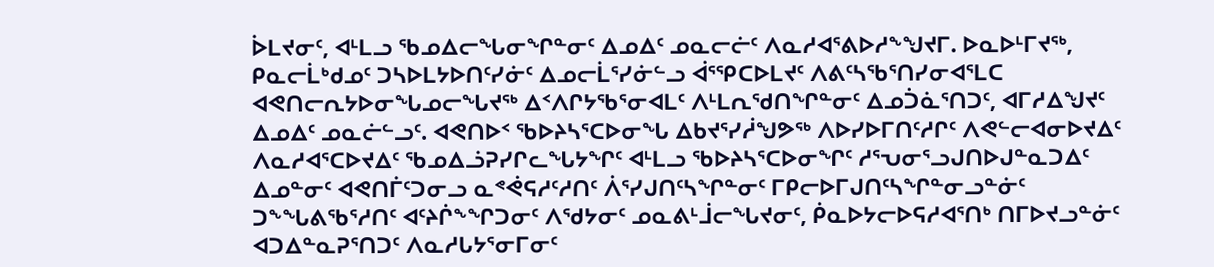ᐆᒪᔪᓂᑦ, ᐊᒻᒪᓗ ᖃᓄᐃᓕᖓᓂᖏᓐᓂᑦ ᐃᓄᐃᑦ ᓄᓇᓕᓖᑦ ᐱᓇᓱᐊᕐᕕᐅᓱᖕᖑᔪᒥ. ᐅᓇᐅᒻᒥᔪᖅ, ᑭᓇᓕᒫᒃᑯᓄᑦ ᑐᓴᐅᒪᔭᐅᑎᑦᓯᓃᑦ ᐃᓄᓕᒫᕐᓯᓃᓪᓗ ᐋᕐᕿᑕᐅᒪᔪᑦ ᐱᕕᑦᓴᖃᕐᑎᓯᓂᐊᕐᒪᑕ ᐊᕙᑎᓕᕆᔭᐅᓂᖓᓄᓕᖓᔪᖅ ᐃᑉᐱᒋᔭᖃᕐᓂᐊᒪᑦ ᐱᒻᒪᕆᖁᑎᖏᓐᓂᑦ ᐃᓄᑑᓈᕐᑎᑐᑦ, ᐊᒥᓱᐃᖑᔪᑦ ᐃᓄᐃᑦ ᓄᓇᓖᓪᓗᑦ. ᐊᕙᑎᐅᑉ ᖃᐅᔨᓴᕐᑕᐅᓂᖓ ᐃᑲᔪᕐᓯᓲᖑᕗᖅ ᐱᐅᓯᐅᒥᑎᑦᓱᒋᑦ ᐱᕙᓪᓕᐊᓂᐅᔪᐃᑦ ᐱᓇᓱᐊᕐᑕᐅᔪᐃᑦ ᖃᓄᐃᓘᕈᓯᒋᓚᖓᔭᖏᑦ ᐊᒻᒪᓗ ᖃᐅᔨᓴᕐᑕᐅᓂᖏᑦ ᓱᕐᕃᓂᕐᓗᒍᑎᐅᒍᓐᓇᑐᐃᑦ ᐃᓄᓐᓂᑦ ᐊᕙᑎᒦᑦᑐᓂᓗ ᓇᕝᕚᕋᓱᑦᓱᑎᑦ ᐲᕐᓯᒍᑎᑦᓴᖏᓐᓂᑦ ᒥᑭᓕᐅᒥᒍᑎᑦᓴᖏᓐᓂᓗᓐᓃᑦ ᑐᖕᖓᕕᖃᕐᓱᑎᑦ ᐊᑦᔨᒌᖕᖏᑐᓂᑦ ᐱᖁᔭᓂᑦ ᓄᓇᕕᒻᒨᓕᖓᔪᓂᑦ, ᑮᓇᐅᔭᓕᐅᕋᓱᐊᕐᑎᒃ ᑎᒥᐅᔪᓗᓐᓃᑦ ᐊᑐᐃᓐᓇᕈᕐᑎᑐᑦ ᐱᓇᓱᒐᔭᕐᓂᒥᓂᑦ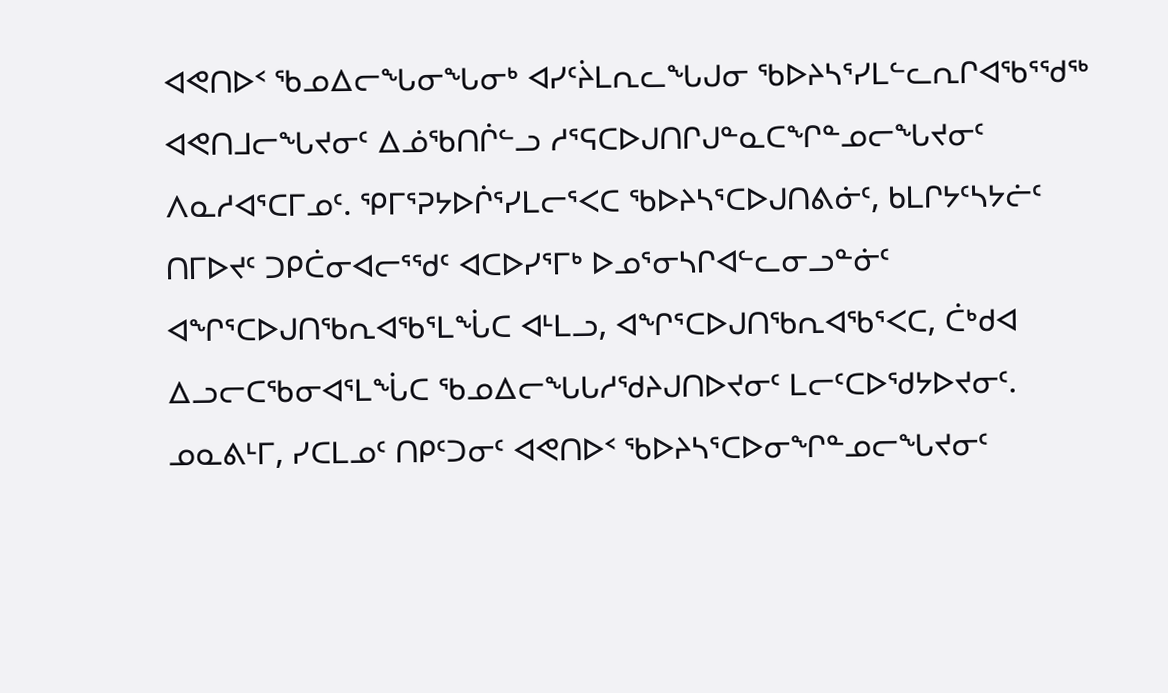ᐊᕙᑎᐅᑉ ᖃᓄᐃᓕᖓᓂᖓᓂᒃ ᐊᓯᑦᔩᒪᕆᓚᖓᒍᓂ ᖃᐅᔨᓴᕐᓯᒪᓪᓚᕆᒋᐊᖃᕐᖁᖅ ᐊᕙᑎᒧᓕᖓᔪᓂᑦ ᐃᓅᖃᑎᒌᓪᓗ ᓱᕐᕋᑕᐅᒍᑎᒋᒍᓐᓇᑕᖏᓐᓄᓕᖓᔪᓂᑦ ᐱᓇᓱᐊᕐᑕᒥᓄᑦ. ᕿᒥᕐᕈᔭᐅᒌᕐᓯᒪᓕᕐᐸᑕ ᖃᐅᔨᓴᕐᑕᐅᒍᑎᕕᓃᑦ, ᑲᒪᒋᔭᑦᓴᔭᓖᑦ ᑎᒥᐅᔪᑦ ᑐᑭᑖᓂᐊᓕᕐᖁᑦ ᐊᑕᐅᓯᕐᒥᒃ ᐅᓄᕐᓂᓴᒋᐊᓪᓚᓂᓗᓐᓃᑦ ᐊᖏᕐᑕᐅᒍᑎᖃᕆᐊᖃᕐᒪᖔᑕ ᐊᒻᒪᓗ, ᐊᖏᕐᑕᐅᒍᑎᖃᕆᐊᖃᕐᐸᑕ, ᑖᒃᑯᐊ ᐃᓗᓕᑕᖃᓂᐊᕐᒪᖔᑕ ᖃᓄᐃᓕᖓᒐᓱᖁᔨᒍᑎᐅᔪᓂᑦ ᒪᓕᑦᑕᐅᖁᔭᐅᔪᓂᑦ.
ᓄᓇᕕᒻᒥ, ᓯᑕᒪᓄᑦ ᑎᑭᑦᑐᓂᑦ ᐊᕙᑎᐅᑉ ᖃᐅᔨᓴᕐᑕᐅᓂᖏᓐᓄᓕᖓᔪᓂᑦ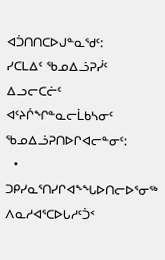ᐊᑑᑎᑎᑕᐅᒍᓐᓇᖁᑦ:
ᓯᑕᒪᐃᑦ ᖃᓄᐃᓘᕈᓰᑦ ᐃᓗᓕᑕᓖᑦ ᐊᑦᔨᒌᖏᓐᓇᓕᒫᑲᓴᓂᑦ ᖃᓄᐃᓘᕈᑎᐅᒋᐊᓕᓐᓂᑦ:
  • ᑐᑭᓯᓇᕐᑎᓯᒋᐊᖕᖓᐅᑎᓕᐅᕐᓂᖅ ᐱᓇᓱᐊᕐᑕᐅᒐᓱᑦᑑᑉ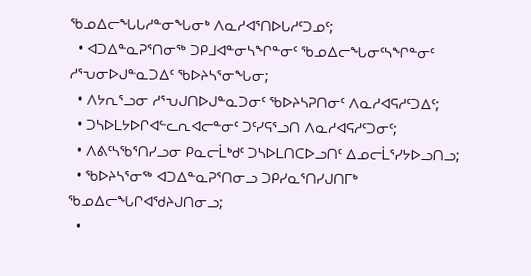ᖃᓄᐃᓕᖓᒐᓱᓐᓂᖓᓂᒃ ᐱᓇᓱᐊᕐᑎᐅᒐᓱᑦᑐᓄᑦ;
  • ᐊᑐᐃᓐᓇᕈᕐᑎᓂᖅ ᑐᑭᒧᐊᓐᓂᓴᖏᓐᓂᑦ ᖃᓄᐃᓕᖓᓂᑦᓴᖏᓐᓂᑦ ᓱᕐᕃᓂᐅᒍᓐᓇᑐᐃᑦ ᖃᐅᔨᓴᕐᓂᖓᓂ;
  • ᐱᔭᕆᕐᓗᓂ ᓱᕐᕃᒍᑎᐅᒍᓐᓇᑐᓂᑦ ᖃᐅᔨᓴᕈᑎᓂᑦ ᐱᓇᓱᐊᕋᓱᑦᑐᐃᑦ;
  • ᑐᓴᐅᒪᔭᐅᒋᐊᓪᓚᕆᐊᓕᓐᓂᑦ ᑐᑦᓯᕋᕐᓗᑎ ᐱᓇᓱᐊᕋᓱᑦᑐᓂᑦ;
  • ᐱᕕᑦᓴᖃᕐᑎᓯᓗᓂ ᑭᓇᓕᒫᒃᑯᑦ ᑐᓴᐅᒪᑎᑕᐅᓗᑎᑦ ᐃᓄᓕᒫᕐᓯᔭᐅᓗᑎᓗ;
  • ᖃᐅᔨᓴᕐᓂᖅ ᐊᑐᐃᓐᓇᕈᕐᑎᓂᓗ ᑐᑭᓯᓇᕐᑎᓯᒍᑎᒥᒃ ᖃᓄᐃᓕᖓᒋᐊᖁᔨᒍᑎᓂᓗ;
  •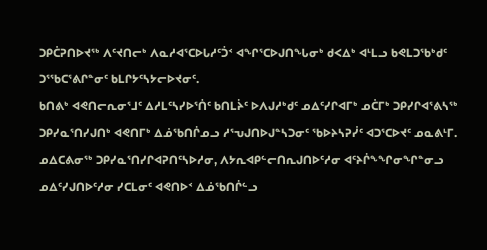ᑐᑭᑖᕈᑎᐅᔪᖅ ᐱᑦᔪᑎᓕᒃ ᐱᓇᓱᐊᕐᑕᐅᒐᓱᑦᑑᑉ ᐊᖏᕐᑕᐅᒍᑎᖓᓂᒃ ᑯᐸᐃᒃ ᐊᒻᒪᓗ ᑲᕙᒪᑐᖃᒃᑯᑦ ᑐᕐᖃᑕᕐᕕᒋᓐᓂᑦ ᑲᒪᒋᔭᑦᓴᔭᓕᐅᔪᓂᑦ.
ᑲᑎᕕᒃ ᐊᕙᑎᓕᕆᓂᕐᒧᑦ ᐃᓱᒪᑦᓴᓯᐅᕐᑏᑦ ᑲᑎᒪᔩᑦ ᐅᐱᒍᓱᒃᑯᑦ ᓄᐃᑦᓯᒋᐊᒥᒃ ᓄᑖᒥᒃ ᑐᑭᓯᒋᐊᕐᕕᓴᖅ ᑐᑭᓯᓇᕐᑎᓯᒍᑎᒃ ᐊᕙᑎᒥᒃ ᐃᓅᖃᑎᒌᓄᓗ ᓱᕐᕃᒍᑎᐅᒍᓐᓴᑐᓂᑦ ᖃᐅᔨᓴᕈᓰᑦ ᐊᑐᕐᑕᐅᔪᑦ ᓄᓇᕕᒻᒥ. ᓄᐃᑕᕕᓂᖅ ᑐᑭᓯᓇᕐᑎᓯᒋᐊᕈᑎᑦᓴᐅᓱᓂ, ᐱᔭᕆᐊᑭᓪᓕᑎᕆᒍᑎᐅᑦᓱᓂ ᐊᑦᔨᒌᖕᖏᓂᖏᓐᓂᓗ ᓄᐃᑦᓯᒍᑎᐅᑦᓱᓂ ᓯᑕᒪᓂᑦ ᐊᕙᑎᐅᑉ ᐃᓅᖃᑎᒌᓪᓗ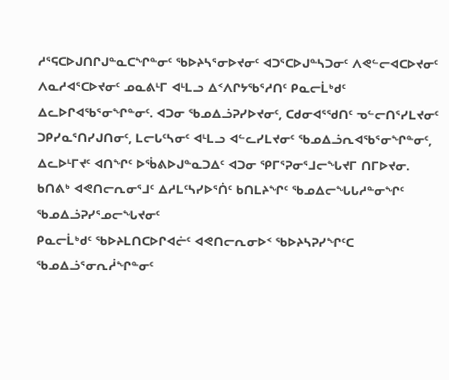ᓱᕐᕋᑕᐅᒍᑎᒋᒍᓐᓇᑕᖏᓐᓂᑦ ᖃᐅᔨᓴᕐᓂᐅᔪᓂᑦ ᐊᑐᕐᑕᐅᒍᓐᓴᑐᓂᑦ ᐱᕙᓪᓕᐊᑕᐅᔪᓂᑦ ᐱᓇᓱᐊᕐᑕᐅᔪᓂᑦ ᓄᓇᕕᒻᒥ ᐊᒻᒪᓗ ᐃᑉᐱᒋᔭᖃᕐᓱᑎᑦ ᑭᓇᓕᒫᒃᑯᑦ ᐃᓚᐅᒋᐊᖃᕐᓂᖏᓐᓂᑦ. ᐊᑐᓂ ᖃᓄᐃᓘᕈᓯᐅᔪᓂᑦ, ᑕᑯᓂᐊᕐᖁᑎᑦ ᓀᓪᓕᑎᕐᓯᒪᔪᓂᑦ ᑐᑭᓯᓇᕐᑎᓯᒍᑎᓂᑦ, ᒪᓕᒐᑦᓴᓂᑦ ᐊᒻᒪᓗ ᐊᓪᓚᓯᒪᔪᓂᑦ ᖃᓄᐃᓘᕆᐊᖃᕐᓂᖏᓐᓂᑦ, ᐃᓚᐅᒻᒥᔪᑦ ᐊᑎᖏᑦ ᐅᖄᕕᐅᒍᓐᓇᑐᐃᑦ ᐊᑐᓂ ᕿᒥᕐᕈᓂᕐᒧᓕᖓᔪᒥ ᑎᒥᐅᔪᓂ.
ᑲᑎᕕᒃ ᐊᕙᑎᓕᕆᓂᕐᒧᑦ ᐃᓱᒪᑦᓴᓯᐅᕐᑏᑦ ᑲᑎᒪᔨᖏᑦ ᖃᓄᐃᓕᖓᒐᓱᓐᓂᖏᑦ ᖃᓄᐃᓘᕈᓯᕐᓄᓕᖓᔪᓂᑦ
ᑭᓇᓕᒫᒃᑯᑦ ᖃᐅᔨᒪᑎᑕᐅᒋᐊᓖᑦ ᐊᕙᑎᓕᕆᓂᐅᑉ ᖃᐅᔨᓴᕈᓯᖏᑦᑕ ᖃᓄᐃᓘᕐᓂᕆᓲᖏᓐᓂᑦ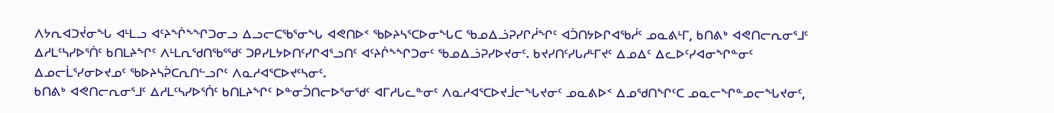ᐱᔭᕆᐊᑐᔫᓂᖓ ᐊᒻᒪᓗ ᐊᑦᔨᖐᖕᖏᑐᓂᓗ ᐃᓗᓕᑕᖃᕐᓂᖓ ᐊᕙᑎᐅᑉ ᖃᐅᔨᓴᕐᑕᐅᓂᖓᑕ ᖃᓄᐃᓘᕈᓯᒋᓲᖏᑦ ᐊᑑᑎᔭᐅᒋᐊᖃᓲᑦ ᓄᓇᕕᒻᒥ, ᑲᑎᕕᒃ ᐊᕙᑎᓕᕆᓂᕐᒧᑦ ᐃᓱᒪᑦᓴᓯᐅᕐᑏᑦ ᑲᑎᒪᔨᖏᑦ ᐱᒻᒪᕆᖁᑎᖃᕐᖁᑦ ᑐᑭᓯᒪᔭᐅᑎᑦᓯᒋᐊᕐᓗᑎᑦ ᐊᑦᔨᒌᖕᖏᑐᓂᑦ ᖃᓄᐃᓘᕈᓯᐅᔪᓂᑦ. ᑲᔪᓯᑎᑦᓯᒐᓱᒻᒥᔪᑦ ᐃᓄᐃᑦ ᐃᓚᐅᑦᓯᐊᓂᖏᓐᓂᑦ ᐃᓄᓕᒫᕐᓯᓂᐅᔪᓄᑦ ᖃᐅᔨᓴᕉᑕᕆᑎᓪᓗᒋᑦ ᐱᓇᓱᐊᕐᑕᐅᔪᑦᓴᓂᑦ.
ᑲᑎᕕᒃ ᐊᕙᑎᓕᕆᓂᕐᒧᑦ ᐃᓱᒪᑦᓴᓯᐅᕐᑏᑦ ᑲᑎᒪᔨᖏᑦ ᐅᓐᓂᑑᑎᓕᐅᕐᓂᖁᑦ ᐊᒥᓱᒐᓚᓐᓂᑦ ᐱᓇᓱᐊᕐᑕᐅᔪᒨᓕᖓᔪᓂᑦ ᓄᓇᕕᐅᑉ ᐃᓄᖁᑎᖏᑦᑕ ᓄᓇᓕᖏᓐᓄᓕᖓᔪᓂᑦ,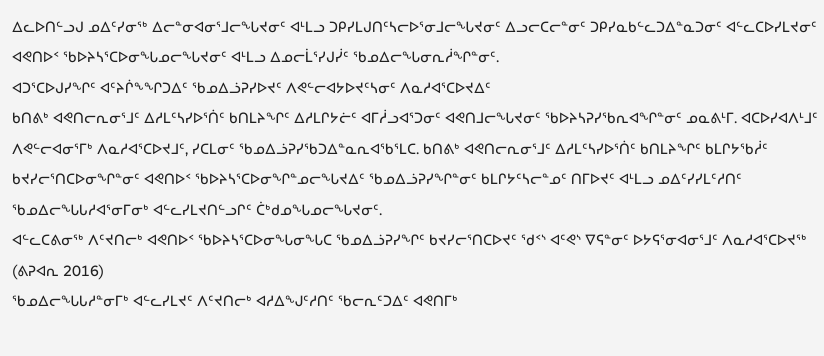ᐃᓚᐅᑎᓪᓗᒍ ᓄᐃᑦᓯᓂᖅ ᐃᓕᓐᓂᐊᓂᕐᒧᓕᖓᔪᓂᑦ ᐊᒻᒪᓗ ᑐᑭᓯᒪᒍᑎᑦᓴᓕᐅᕐᓂᒧᓕᖓᔪᓂᑦ ᐃᓗᓕᑕᓕᓐᓂᑦ ᑐᑭᓯᓇᑲᓪᓚᑐᐃᓐᓇᑐᓂᑦ ᐊᓪᓚᑕᐅᓯᒪᔪᓂᑦ ᐊᕙᑎᐅᑉ ᖃᐅᔨᓴᕐᑕᐅᓂᖓᓄᓕᖓᔪᓂᑦ ᐊᒻᒪᓗ ᐃᓄᓕᒫᕐᓯᒍᓰᑦ ᖃᓄᐃᓕᖓᓂᕆᓲᖏᓐᓂᑦ.
ᐊᑐᕐᑕᐅᒍᓯᖏᑦ ᐊᑦᔨᒌᖕᖏᑐᐃᑦ ᖃᓄᐃᓘᕈᓯᐅᔪᑦ ᐱᕙᓪᓕᐊᔭᐅᔪᑦᓴᓂᑦ ᐱᓇᓱᐊᕐᑕᐅᔪᐃᑦ
ᑲᑎᕕᒃ ᐊᕙᑎᓕᕆᓂᕐᒧᑦ ᐃᓱᒪᑦᓴᓯᐅᕐᑏᑦ ᑲᑎᒪᔨᖏᑦ ᐃᓱᒪᒋᔭᓖᑦ ᐊᒥᓲᓗᐊᕐᑐᓂᑦ ᐊᕙᑎᒧᓕᖓᔪᓂᑦ ᖃᐅᔨᓴᕈᓯᖃᕆᐊᖏᓐᓂᑦ ᓄᓇᕕᒻᒥ. ᐊᑕᐅᓯᐊᐱᒻᒧᑦ ᐱᕙᓪᓕᐊᓂᕐᒥᒃ ᐱᓇᓱᐊᕐᑕᐅᔪᒧᑦ, ᓯᑕᒪᓂᑦ ᖃᓄᐃᓘᕈᓯᖃᑐᐃᓐᓇᕆᐊᖃᕐᒪᑕ. ᑲᑎᕕᒃ ᐊᕙᑎᓕᕆᓂᕐᒧᑦ ᐃᓱᒪᑦᓴᓯᐅᕐᑏᑦ ᑲᑎᒪᔨᖏᑦ ᑲᒪᒋᔭᖃᓲᑦ ᑲᔪᓯᓕᕐᑎᑕᐅᓂᖏᓐᓂᑦ ᐊᕙᑎᐅᑉ ᖃᐅᔨᓴᕐᑕᐅᓂᖏᓐᓄᓕᖓᔪᐃᑦ ᖃᓄᐃᓘᕈᓯᖏᓐᓂᑦ ᑲᒪᒋᔭᑦᓴᓕᓐᓄᑦ ᑎᒥᐅᔪᑦ ᐊᒻᒪᓗ ᓄᐃᑦᓯᓯᒪᑦᓱᑎᑦ ᖃᓄᐃᓕᖓᒐᓱᐊᕐᓂᒥᓂᒃ ᐊᓪᓚᓯᒪᔪᑎᓪᓗᒋᑦ ᑖᒃᑯᓄᖓᓄᓕᖓᔪᓂᑦ.
ᐊᓪᓚᑕᕕᓂᖅ ᐱᑦᔪᑎᓕᒃ ᐊᕙᑎᐅᑉ ᖃᐅᔨᓴᕐᑕᐅᓂᖓᓂᖓᑕ ᖃᓄᐃᓘᕈᓯᖏᑦ ᑲᔪᓯᓕᕐᑎᑕᐅᔪᑦ ᖁᑉᔅ ᐊᑦᕙᔅ ᐁᕋᓐᓂᑦ ᐅᔭᕋᕐᓂᐊᓂᕐᒧᑦ ᐱᓇᓱᐊᕐᑕᐅᔪᖅ (ᕕᕈᐊᕆ 2016)
ᖃᓄᐃᓕᖓᒐᓱᓐᓂᒥᒃ ᐊᓪᓚᓯᒪᔪᑦ ᐱᑦᔪᑎᓕᒃ ᐊᓱᐃᖑᑦᓱᑎᑦ ᖃᓕᕆᑦᑐᐃᑦ ᐊᕙᑎᒥᒃ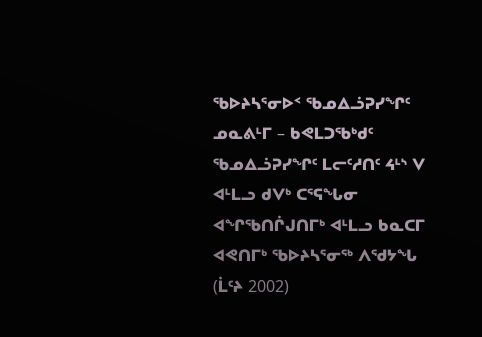ᖃᐅᔨᓴᕐᓂᐅᑉ ᖃᓄᐃᓘᕈᓯᖏᑦ ᓄᓇᕕᒻᒥ – ᑲᕙᒪᑐᖃᒃᑯᑦ ᖃᓄᐃᓘᕈᓯᖏᑦ ᒪᓕᑦᓱᑎᑦ ᔦᒻᔅ ᐯ ᐊᒻᒪᓗ ᑯᐯᒃ ᑕᕐᕋᖓᓂ ᐊᖏᖃᑎᒌᒍᑎᒥᒃ ᐊᒻᒪᓗ ᑲᓇᑕᒥ ᐊᕙᑎᒥᒃ ᖃᐅᔨᓴᕐᓂᖅ ᐱᖁᔭᖓ (ᒫᑦᔨ 2002)